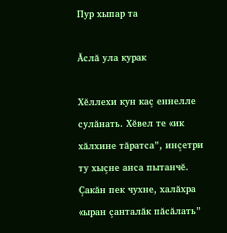Пур хыпар та

Ăслă ула курак

Хĕллехи кун каç еннелле сулăнать. Хĕвел те «ик хăлхине тăратса”, инçетри ту хыçне анса пытанчĕ. Çакăн пек чухне, халăхра «ыран çанталăк пăсăлать”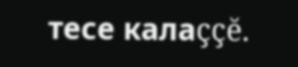тесе калаççĕ.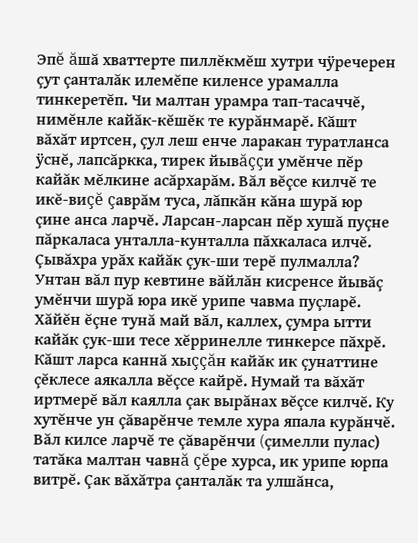Эпĕ ăшă хваттерте пиллĕкмĕш хутри чÿречерен çут çанталăк илемĕпе киленсе урамалла тинкеретĕп. Чи малтан урамра тап-тасаччĕ, нимĕнле кайăк-кĕшĕк те курăнмарĕ. Кăшт вăхăт иртсен, çул леш енче ларакан туратланса ÿснĕ, лапсăркка, тирек йывăççи умĕнче пĕр кайăк мĕлкине асăрхарăм. Вăл вĕçсе килчĕ те икĕ-виçĕ çаврăм туса, лăпкăн кăна шурă юр çине анса ларчĕ. Ларсан-ларсан пĕр хушă пуçне пăркаласа унталла-кунталла пăхкаласа илчĕ. Çывăхра урăх кайăк çук-ши терĕ пулмалла? Унтан вăл пур кевтине вăйлăн кисренсе йывăç умĕнчи шурă юра икĕ урипе чавма пуçларĕ. Хăйĕн ĕçне тунă май вăл, каллех, çумра ытти кайăк çук-ши тесе хĕрринелле тинкерсе пăхрĕ. Кăшт ларса каннă хыççăн кайăк ик çунаттине çĕклесе аякалла вĕçсе кайрĕ. Нумай та вăхăт иртмерĕ вăл каялла çак вырăнах вĕçсе килчĕ. Ку хутĕнче ун çăварĕнче темле хура япала курăнчĕ. Вăл килсе ларчĕ те çăварĕнчи (çимелли пулас) татăка малтан чавнă çĕре хурса, ик урипе юрпа витрĕ. Çак вăхăтра çанталăк та улшăнса,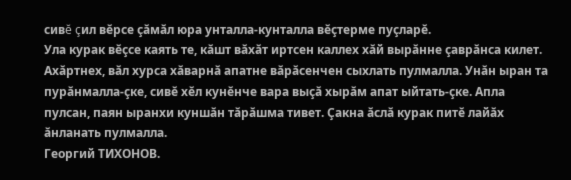сивĕ çил вĕрсе çăмăл юра унталла-кунталла вĕçтерме пуçларĕ.
Ула курак вĕçсе каять те, кăшт вăхăт иртсен каллех хăй вырăнне çаврăнса килет. Ахăртнех, вăл хурса хăварнă апатне вăрăсенчен сыхлать пулмалла. Унăн ыран та пурăнмалла-çке, сивĕ хĕл кунĕнче вара выçă хырăм апат ыйтать-çке. Апла пулсан, паян ыранхи куншăн тăрăшма тивет. Çакна ăслă курак питĕ лайăх ăнланать пулмалла.
Георгий ТИХОНОВ.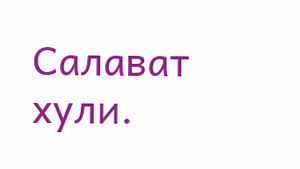Салават хули.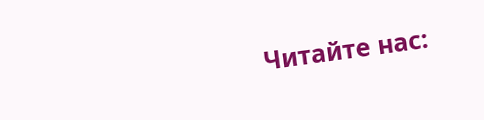Читайте нас: